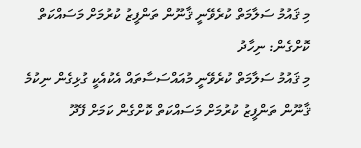މި ޤައުމު ސަލާމަތް ކުރެވޭނީ ޤާނޫން ތަންފީޒު ކުރުމަށް މަސައްކަތް ކޮށްގެން: ނިހާދު
މި ޤައުމު ސަލާމަތް ކުރެވޭނީ މުއައްސަސާތައް އެކުއެކީ ގުޅިގެން ނިކުމެ ޤާނޫން ތަންފީޒު ކުރުމަށް މަސައްކަތް ކޮށްގެން ކަމަށް ފޭދޫ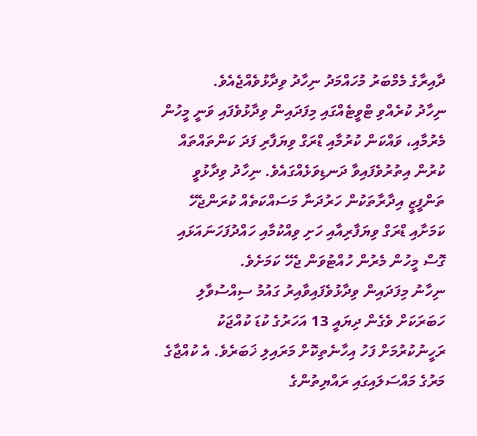ދާއިރާގެ މެމްބަރު މުހައްމަދު ނިހާދު ވިދާޅުވެއްޖެއެވެ.
ނިހާދު ކުރެއްވި ޓްވީޓެއްގައި މިފަދައިން ވިދާޅުވެފައި ވަނީ މީހުން މެރުމާއި، ވައްކަން ކުރުމާއި ޑްރަގް ވިޔަފާރި ފަދަ ކަންތައްތައް ކުރުން އިތުރުވެފައިވާ ދަނޑިވަޅެއްގައެވެ. ނިހާދު ވިދާޅުވީ ތަންފީޒީ އިދާރާތަކުން ހަރުދަނާ މަސައްކަތެއް ކުރަންޖެހޭ ކަމަށާއި ޑްރަގް ވިޔަފާރިއާއި ހަށި ވިއްކުމާއި ހައްދުފަހަނައަޅައި ގޮސް މީހުން މެރުން ހުއްޓުވަން ޖެހޭ ކަމަށެވެ.
ނިހާނު މިފަދައިން ވިދާޅުވެފައިވާއިރު ގައުމު ސިއްސުވާލި ހަބަރަކަށް ވެގެން ދިޔައީ 13 އަހަރުގެ ކުޑަ ކުއްޖަކު ރަހީނުކުރުމަށް ފަހު އިހާނެތިކޮށް މަރައިލި ޚަބަރެވެ. އެ ކުއްޖާގެ މަރުގެ މައްސަލައިގައި ރައްޔިތުންގެ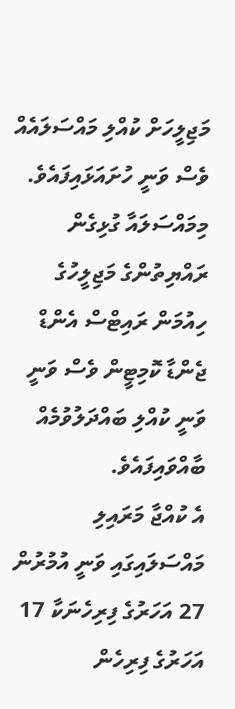މަޖިލީހަށް ކުއްލި މައްސަލައެއް ވެސް ވަނީ ހުށައަޅައިފައެވެ. މިމައްސަލައާ ގުޅިގެން ރައްޔިތުންގެ މަޖިލީހުގެ ހިއުމަން ރައިޓްސް އެންޑް ޖެންޑާ ކޮމިޓީން ވެސް ވަނީ ވަނީ ކުއްލި ބައްދަލުވުމެއް ބާއްވައިފައެވެ.
އެ ކުއްޖާ މަރައިލި މައްސަލައިގައި ވަނީ އުމުރުން 27 އަހަރުގެ ފިރިހެނަކާ 17 އަހަރުގެ ފިރިހެން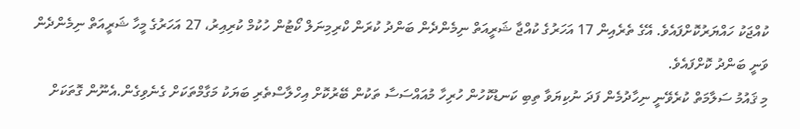ކުއްޖަކު ހައްޔަރުކޮށްފައެވެ. އޭގެ ތެރެއިން 17 އަހަރުގެ ކުއްޖާ ޝަރީއަތް ނިމެންދެން ބަންދު ކުރަން ކްރިމިނަލް ކޯޓުން ހުކުމް ކުރިއިރު، 27 އަހަރުގެ މީހާ ޝަރީއަތް ނިމެންދެން ވަނީ ބަންދު ކޮށްފައެވެ.
މި ޤައުމު ސަލާމަތް ކުރެވޭނީ ނިހާދުމެން ފަދަ ނުކިޔަވާ ތިބި ކަނޑުކޮހުން ހުރިހާ މުއައްސަސާ ތަކުން ބޭރުކޮށް އިހްލާސްތެރި ބަޔަކު މަގާމްތަކަށް ގެނެވިގެން.އެނޫން ގޮތަކަށް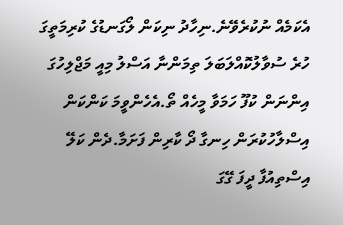އެކަމެއް ނުކުރެވޭނެ.ނިހާދު ނިކަން ލޯގަނޑުގެ ކުރިމަތީގަ ހުރެ ސުވާލުކޮއްލަބަލަ ތިމަންނާ އަސްލު މިއީ މަޖްލިހުގަ އިންނަން ކުފޫ ހަމަވާ މީހެއް ތޯ.އެހެންވީމަ ކަންކަން އިސްލާހުކުރަން ހިނގާ ދޯ ކާރިން ފަށަމާ.ދެން ކަލޭ އިސްތިއުފާ ދީފަ ގޭގަ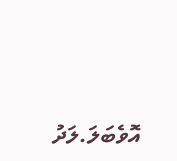އޮވެބަލަ.ލަދު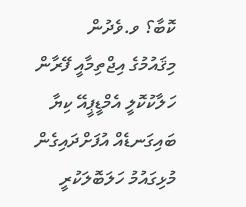ކޮބާ؟ ވ.ވެދުން
މިޤައުމުގެ އިޖްތިމާއީ ފޭރާން ހަލާކުކޮލީ އެމްޑީޕީއޭ ކިޔާ ބައިގަނޑެއް އުފަށްދައިގެން މުޅިގައުމު ހަލަބޮލަކުރީ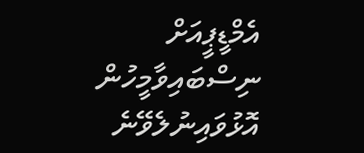އެމްޑީޕީއަށް ނިސްބައިވާމީހުން އޮޅުވައިނުލެވޭނެ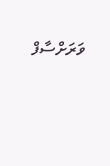ވަރަށްސާފް